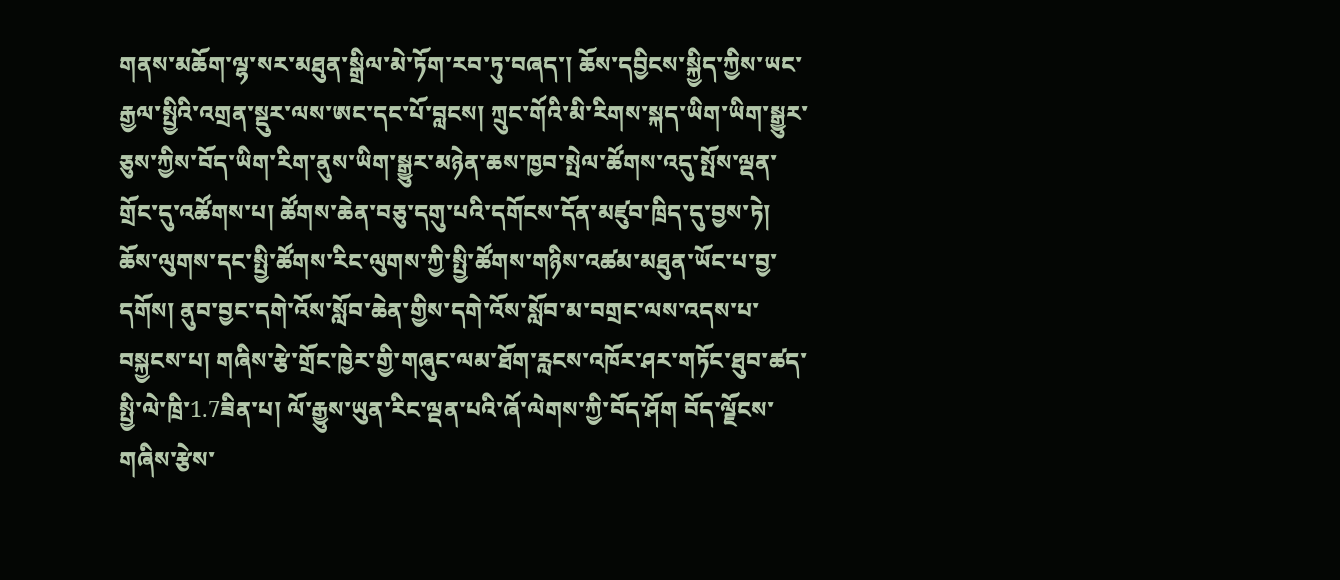གནས་མཆོག་ལྷ་སར་མཐུན་སྒྲིལ་མེ་ཏོག་རབ་ཏུ་བཞད་། ཆོས་དབྱིངས་སྐྱིད་ཀྱིས་ཡང་རྒྱལ་སྤྱིའི་འགྲན་སྡུར་ལས་ཨང་དང་པོ་བླངས། ཀྲུང་གོའི་མི་རིགས་སྐད་ཡིག་ཡིག་སྒྱུར་ཅུས་ཀྱིས་བོད་ཡིག་རིག་ནུས་ཡིག་སྒྱུར་མཉེན་ཆས་ཁྱབ་སྤེལ་ཚོགས་འདུ་སྤོས་ལྡན་གྲོང་དུ་འཚོགས་པ། ཚོགས་ཆེན་བཅུ་དགུ་པའི་དགོངས་དོན་མཛུབ་ཁྲིད་དུ་བྱས་ཏེ། ཆོས་ལུགས་དང་སྤྱི་ཚོགས་རིང་ལུགས་ཀྱི་སྤྱི་ཚོགས་གཉིས་འཚམ་མཐུན་ཡོང་པ་བྱ་དགོས། ནུབ་བྱང་དགེ་འོས་སློབ་ཆེན་གྱིས་དགེ་འོས་སློབ་མ་བགྲང་ལས་འདས་པ་བསྐྱངས་པ། གཞིས་རྩེ་གྲོང་ཁྱེར་གྱི་གཞུང་ལམ་ཐོག་རླངས་འཁོར་ཤར་གཏོང་ཐུབ་ཚད་སྤྱི་ལེ་ཁྲི་1.7ཟིན་པ། ལོ་རྒྱུས་ཡུན་རིང་ལྡན་པའི་ཞོ་ལེགས་ཀྱི་བོད་ཤོག བོད་ལྗོངས་གཞིས་རྩེས་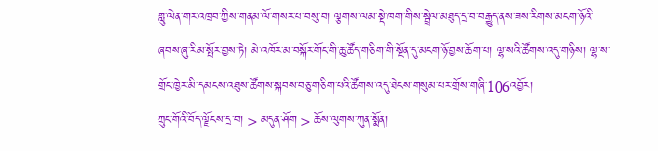གླུ་ལེན་གར་འཁྲབ་ཀྱིས་གནམ་ལོ་གསར་པ་བསུ་བ། ལྕགས་ལམ་སྡེ་ཁག་གིས་སྦྲེལ་མཐུད་དྲ་བ་བརྒྱུད་ནས་ཟས་རིགས་མངག་ཉོའི་ཞབས་ཞུ་རིམ་སྤོར་བྱས་ཏེ། མེ་འཁོར་མ་བསྐོར་གོང་གི་ཆུ་ཚོད་གཅིག་གི་སྔོན་དུ་མངག་ཉོ་བྱས་ཆོག་པ། ལྷ་སའི་ཚོགས་འདུ་གཉིས། ལྷ་ས་གྲོང་ཁྱེར་མི་དམངས་འཐུས་ཚོགས་སྐབས་བཅུ་གཅིག་པའི་ཚོགས་འདུ་ཐེངས་གསུམ་པར་གྲོས་གཞི་106འབྱོར།
ཀྲུང་གོའི་བོད་ལྗོངས་དྲ་བ། > མདུན་ཤོག > ཆོས་ལུགས་ཀུན་སྨོན།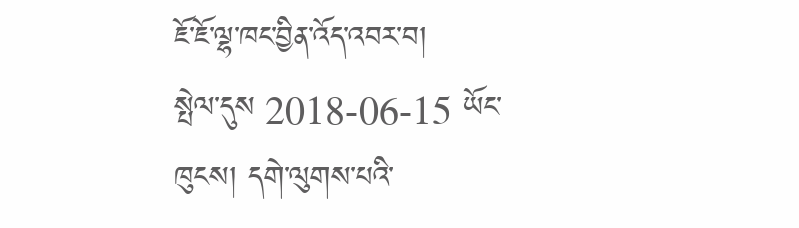ཇོ་ཇོ་ལྷ་ཁང་བྱིན་འོད་འབར་བ།
སྤེལ་དུས 2018-06-15 ཡོང་ཁུངས། དགེ་ལུགས་པའི་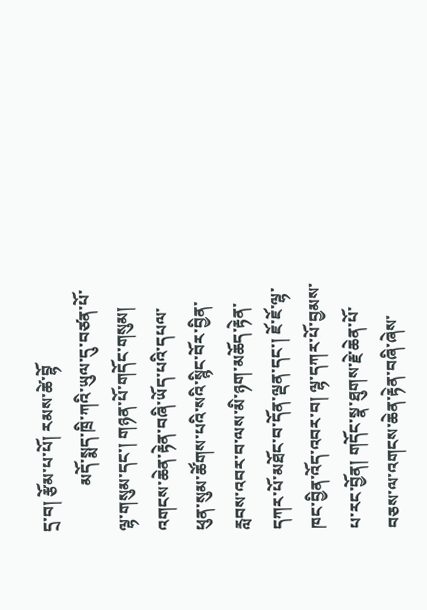དྲ་བ། རྩོམ་པ་པོ། རམས་ཚེ་བྷོ
           མདོ་སྨད་ཁྲི་ཀའི་ཡུལ་དུ་བཙན་པོ་ལྷ་གསུམ་དང་། གཉན་པོ་གདོང་གསུམ། འགངས་ཆེན་རྟེན་བཞི་ཡོད་པའི་དཔལ་ཕུན་སུམ་ཚོགས་པའི་སའི་སྙིང་བོར་བྱིན་རླབས་འབར་བ་ལས་མི་ཉག་མཆོད་རྟེན་དཀར་པོ་མཐོང་བ་དོན་ལྡན་དང་། ཇོ་ཇོ་ལྷ་ཁང་བྱིན་འོད་འབར་བ། ལྷ་དཀར་པོ་བྱམས་པ་རང་བྱོན། གདོང་སྣ་ཐུགས་རྗེ་ཆེན་པོ་བཅས་ལ་འགངས་ཆེན་རྟེན་བཞི་ཞེས་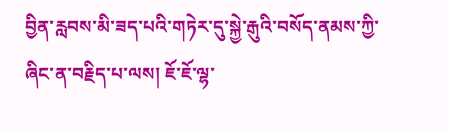བྱིན་རླབས་མི་ཟད་པའི་གཏེར་དུ་སྐྱེ་རྒུའི་བསོད་ནམས་ཀྱི་ཞིང་ན་བརྗིད་པ་ལས། ཇོ་ཇོ་ལྷ་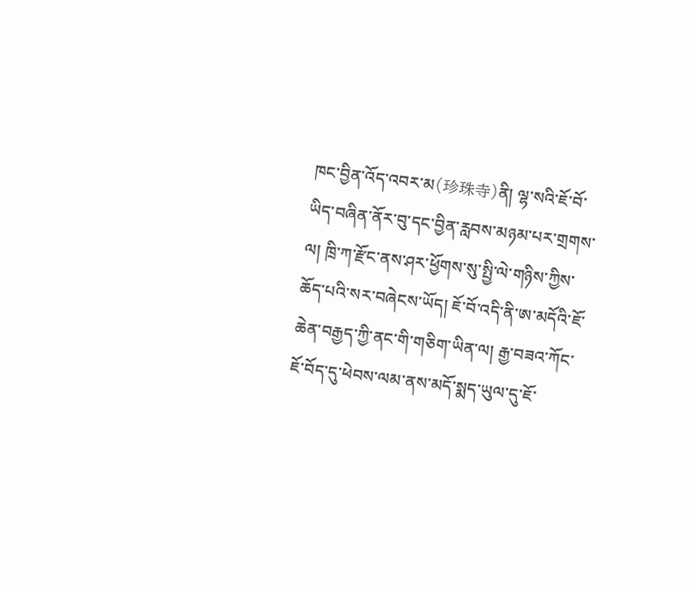ཁང་བྱིན་འོད་འབར་མ(珍珠寺)ནི། ལྷ་སའི་ཇོ་བོ་ཡིད་བཞིན་ནོར་བུ་དང་བྱིན་རླབས་མཉམ་པར་གྲགས་ལ། ཁྲི་ཀ་རྫོང་ནས་ཤར་ཕྱོགས་སུ་སྤྱི་ལེ་གཉིས་ཀྱིས་ཆོད་པའི་སར་བཞེངས་ཡོད། ཇོ་བོ་འདི་ནི་ཨ་མདོའི་ཇོ་ཆེན་བརྒྱད་ཀྱི་ནང་གི་གཅིག་ཡིན་ལ། རྒྱ་བཟའ་ཀོང་ཇོ་བོད་དུ་ཕེབས་ལམ་ནས་མདོ་སྨད་ཡུལ་དུ་ཇོ་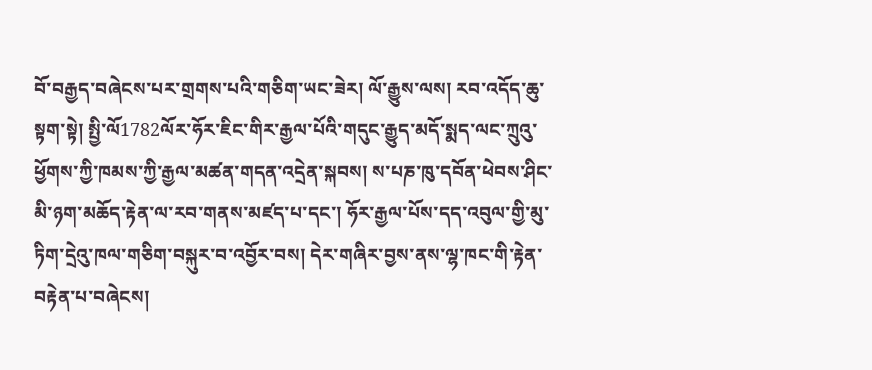བོ་བརྒྱད་བཞེངས་པར་གྲགས་པའི་གཅིག་ཡང་ཟེར། ལོ་རྒྱུས་ལས། རབ་འདོད་ཆུ་སྟག་སྟེ། སྤྱི་ལོ1782ལོར་ཧོར་ཇིང་གིར་རྒྱལ་པོའི་གདུང་རྒྱུད་མདོ་སྨད་ལང་ཀྲུའུ་ཕྱོགས་ཀྱི་ཁམས་ཀྱི་རྒྱལ་མཚན་གདན་འདྲེན་སྐབས། ས་པཎ་ཁུ་དབོན་ཕེབས་ཤིང་མི་ཉག་མཆོད་རྟེན་ལ་རབ་གནས་མཛད་པ་དང་། ཧོར་རྒྱལ་པོས་དད་འབུལ་གྱི་མུ་ཏིག་དྲེའུ་ཁལ་གཅིག་བསྐུར་བ་འབྱོར་བས། དེར་གཞིར་བྱས་ནས་ལྷ་ཁང་གི་རྟེན་བརྟེན་པ་བཞེངས།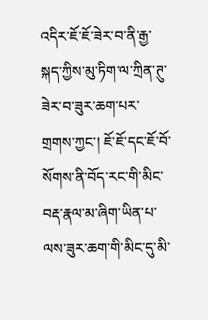འདིར་ཇོ་ཇོ་ཟེར་བ་ནི་རྒྱ་སྐད་ཀྱིས་མུ་ཏིག་ལ་ཀྲིན་ཊུ་ཟེར་བ་ཟུར་ཆག་པར་གྲགས་ཀྱང་། ཇོ་ཇོ་དང་ཇོ་བོ་སོགས་ནི་བོད་རང་གི་མིང་བརྡ་རྣལ་མ་ཞིག་ཡིན་པ་ལས་ཟུར་ཆག་གི་མིང་དུ་མི་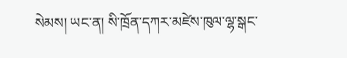སེམས། ཡང་ན། སི་ཁྲོན་དཀར་མཛེས་ཁུལ་ལྷ་སྒང་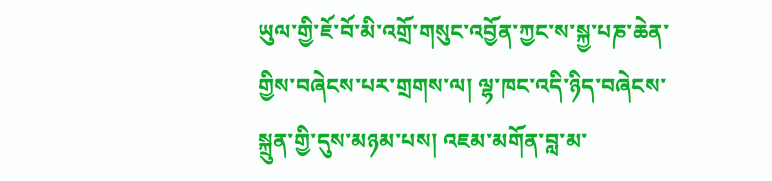ཡུལ་གྱི་ཇོ་བོ་མི་འགྲོ་གསུང་འབྱོན་ཀྱང་ས་སྐྱ་པཎ་ཆེན་གྱིས་བཞེངས་པར་གྲགས་ལ། ལྷ་ཁང་འདི་ཉིད་བཞེངས་སྐྲུན་གྱི་དུས་མཉམ་པས། འཇམ་མགོན་བླ་མ་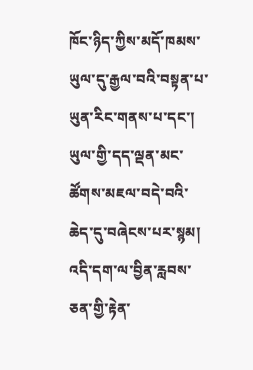ཁོང་ཉིད་ཀྱིས་མདོ་ཁམས་ཡུལ་དུ་རྒྱལ་བའི་བསྟན་པ་ཡུན་རིང་གནས་པ་དང་། ཡུལ་གྱི་དད་ལྡན་མང་ཚོགས་མཇལ་བདེ་བའི་ཆེད་དུ་བཞེངས་པར་སྙམ། འདི་དག་ལ་བྱིན་རླབས་ཅན་གྱི་རྟེན་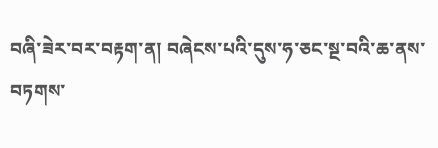བཞི་ཟེར་བར་བརྟག་ན། བཞེངས་པའི་དུས་ཧ་ཅང་སྔ་བའི་ཆ་ནས་བཏགས་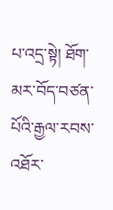པ་འདྲ་སྟེ། ཐོག་མར་བོད་བཙན་པོའི་རྒྱལ་རབས་འཐོར་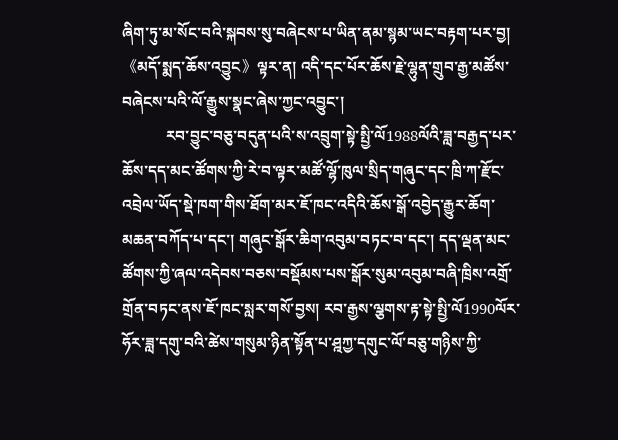ཞིག་ཏུ་མ་སོང་བའི་སྐབས་སུ་བཞེངས་པ་ཡིན་ནམ་སྙམ་ཡང་བརྟག་པར་བྱ། 《མདོ་སྨད་ཆོས་འབྱུང》ལྟར་ན། འདི་དང་པོར་ཆོས་རྗེ་ལྷུན་གྲུབ་རྒྱ་མཚོས་བཞེངས་པའི་ལོ་རྒྱུས་སྣང་ཞེས་ཀྱང་འབྱུང་།
           རབ་བྱུང་བཅུ་བདུན་པའི་ས་འབྲུག་སྟེ་སྤྱི་ལོ1988ལོའི་ཟླ་བརྒྱད་པར་ཆོས་དད་མང་ཚོགས་ཀྱི་རེ་བ་ལྟར་མཚོ་ལྷོ་ཁུལ་སྲིད་གཞུང་དང་ཁྲི་ཀ་རྫོང་འབྲེལ་ཡོད་སྡེ་ཁག་གིས་ཐོག་མར་ཇོ་ཁང་འདིའི་ཆོས་སྒོ་འབྱེད་རྒྱུར་ཆོག་མཆན་བཀོད་པ་དང་། གཞུང་སྒོར་ཆིག་འབུམ་བཏང་བ་དང་། དད་ལྡན་མང་ཚོགས་ཀྱི་ཞལ་འདེབས་བཅས་བསྡོམས་པས་སྒོར་སུམ་འབུམ་བཞི་ཁྲིས་འགྲོ་གྲོན་བཏང་ནས་ཇོ་ཁང་སླར་གསོ་བྱས། རབ་རྒྱས་ལྕགས་རྟ་སྟེ་སྤྱི་ལོ1990ལོར་ཧོར་ཟླ་དགུ་བའི་ཚེས་གསུམ་ཉིན་སྟོན་པ་ཤྰཀྱ་དགུང་ལོ་བཅུ་གཉིས་ཀྱི་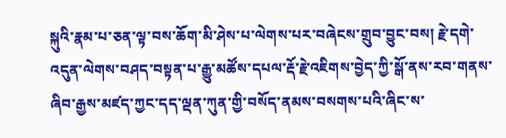སྐུའི་རྣམ་པ་ཅན་ལྟ་བས་ཆོག་མི་ཤེས་པ་ལེགས་པར་བཞེངས་གྲུབ་བྱུང་བས། རྗེ་དགེ་འདུན་ལེགས་བཤད་བསྟན་པ་རྒྱུ་མཚོས་དཔལ་རྡོ་རྗེ་འཇིགས་བྱེད་ཀྱི་སྒོ་ནས་རབ་གནས་ཞིབ་རྒྱས་མཛད་ཀྱང་དད་ལྡན་ཀུན་གྱི་བསོད་ནམས་བསགས་པའི་ཞིང་ས་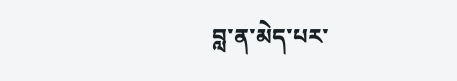བླ་ན་མེད་པར་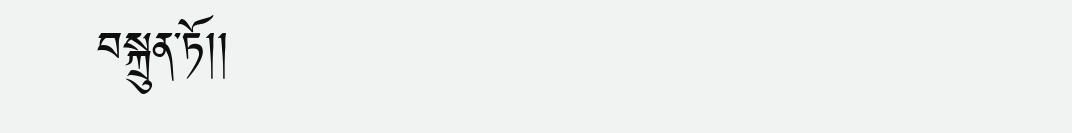བསྐྲུན་ཏོ།།